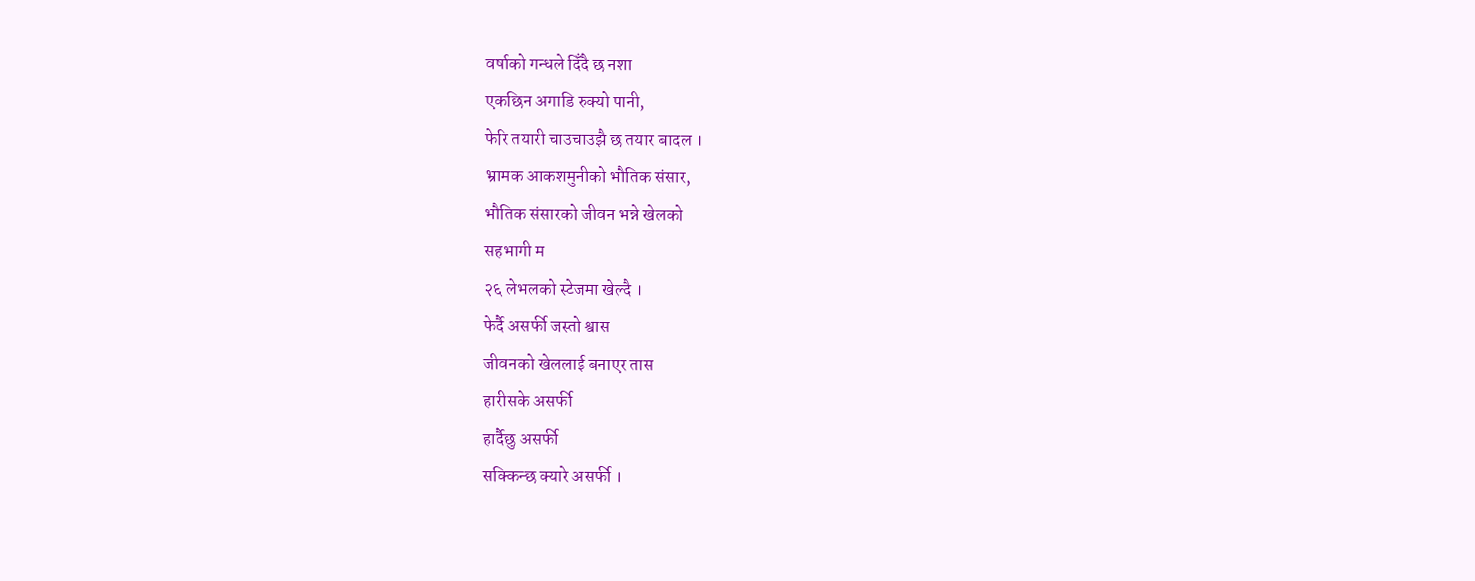वर्षाको गन्धले दिँदै छ नशा
एकछिन अगाडि रुक्यो पानी,
फेरि तयारी चाउचाउझै छ तयार बादल ।
भ्रामक आकशमुनीको भौतिक संसार,
भौतिक संसारको जीवन भन्ने खेलको
सहभागी म
२६ लेभलको स्टेजमा खेल्दै ।
फेर्दै असर्फी जस्तो श्वास
जीवनको खेललाई बनाएर तास
हारीसके असर्फी
हार्दैछु असर्फी
सक्किन्छ क्यारे असर्फी ।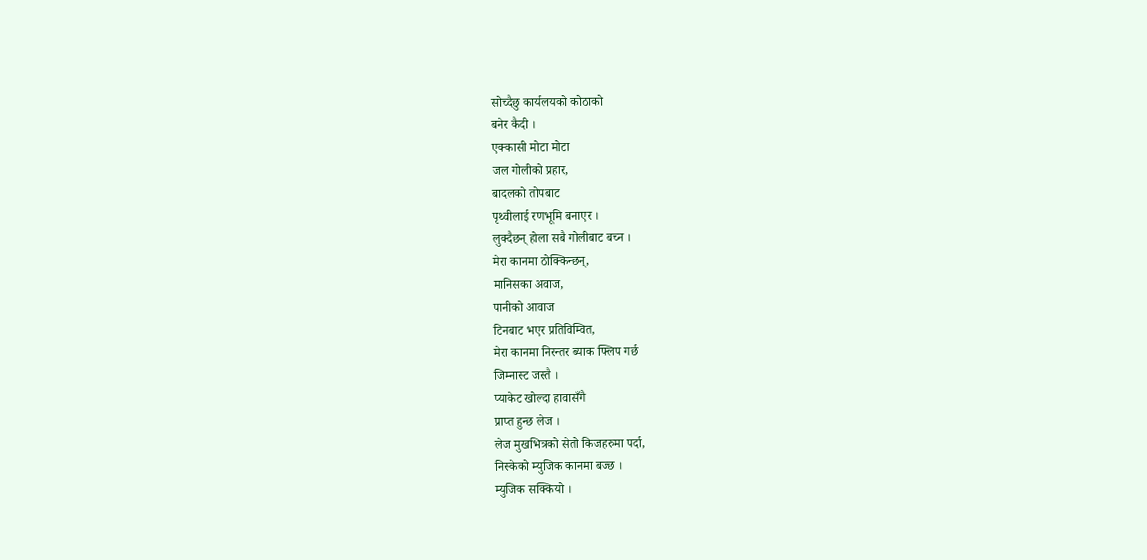सोच्दैछु कार्यलयको कोठाको
बनेर कैदी ।
एक्कासी मोटा मोटा
जल गोलीको प्रहार,
बादलको तोपबाट
पृथ्वीलाई रणभूमि बनाएर ।
लुक्दैछन् होला सबै गोलीबाट बच्न ।
मेरा कानमा ठोक्किन्छन्,
मानिसका अवाज,
पानीको आवाज
टिनबाट भएर प्रतिविम्वित,
मेरा कानमा निरन्तर ब्याक फ्लिप गर्छ
जिम्नास्ट जस्तै ।
प्याकेट खोल्दा हावासँगै
प्राप्त हुन्छ लेज ।
लेज मुखभित्रको सेतो किजहरुमा पर्दा,
निस्केको म्युजिक कानमा बज्छ ।
म्युजिक सक्कियो ।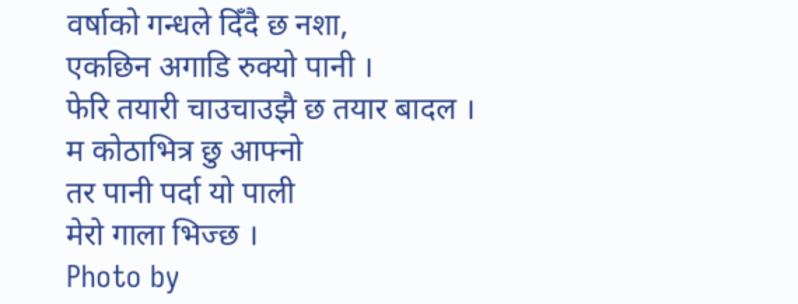वर्षाको गन्धले दिँदै छ नशा,
एकछिन अगाडि रुक्यो पानी ।
फेरि तयारी चाउचाउझै छ तयार बादल ।
म कोठाभित्र छु आफ्नो
तर पानी पर्दा यो पाली
मेरो गाला भिज्छ ।
Photo by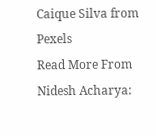Caique Silva from Pexels
Read More From Nidesh Acharya: